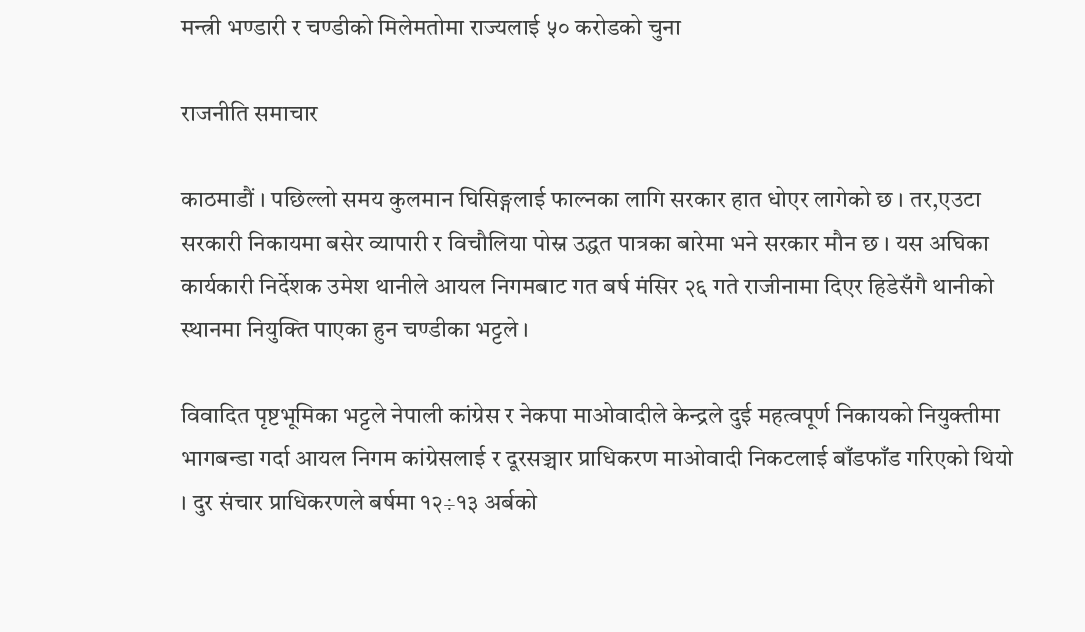मन्त्री भण्डारी र चण्डीको मिलेमतोमा राज्यलाई ५० करोडको चुना

राजनीति समाचार

काठमाडौं । पछिल्लो समय कुलमान घिसिङ्गलाई फाल्नका लागि सरकार हात धोएर लागेको छ । तर,एउटा सरकारी निकायमा बसेर व्यापारी र विचौलिया पोस्न उद्धत पात्रका बारेमा भने सरकार मौन छ । यस अघिका कार्यकारी निर्देशक उमेश थानीले आयल निगमबाट गत बर्ष मंसिर २६ गते राजीनामा दिएर हिडेसँगै थानीको स्थानमा नियुक्ति पाएका हुन चण्डीका भट्टले ।

विवादित पृष्टभूमिका भट्टले नेपाली कांग्रेस र नेकपा माओवादीले केन्द्रले दुई महत्वपूर्ण निकायको नियुक्तीमा भागबन्डा गर्दा आयल निगम कांग्रेसलाई र दूरसञ्चार प्राधिकरण माओवादी निकटलाई बाँडफाँड गरिएको थियो । दुर संचार प्राधिकरणले बर्षमा १२÷१३ अर्बको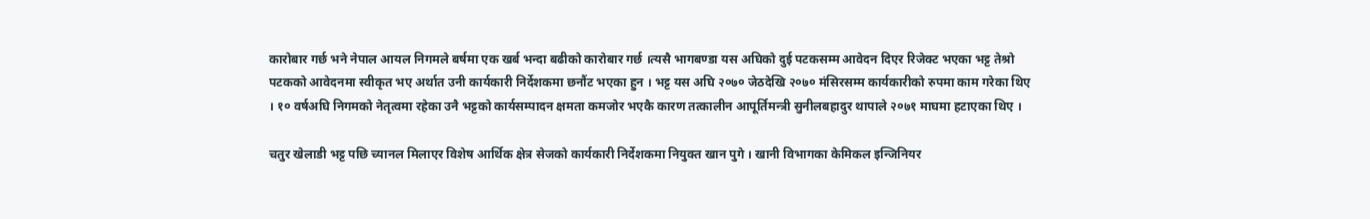कारोबार गर्छ भने नेपाल आयल निगमले बर्षमा एक खर्ब भन्दा बढीको कारोबार गर्छ ।त्यसै भागबण्डा यस अघिको दुई पटकसम्म आवेदन दिएर रिजेक्ट भएका भट्ट तेश्रो पटकको आवेदनमा स्वीकृत भए अर्थात उनी कार्यकारी निर्देशकमा छनौंट भएका हुन । भट्ट यस अघि २०७० जेठदेखि २०७० मंसिरसम्म कार्यकारीको रुपमा काम गरेका थिए । १० वर्षअघि निगमको नेतृत्वमा रहेका उनै भट्टको कार्यसम्पादन क्षमता कमजोर भएकै कारण तत्कालीन आपूर्तिमन्त्री सुनीलबहादुर थापाले २०७१ माघमा हटाएका थिए ।

चतुर खेलाडी भट्ट पछि च्यानल मिलाएर विशेष आर्थिक क्षेत्र सेजको कार्यकारी निर्देशकमा नियुक्त खान पुगे । खानी विभागका केमिकल इन्जिनियर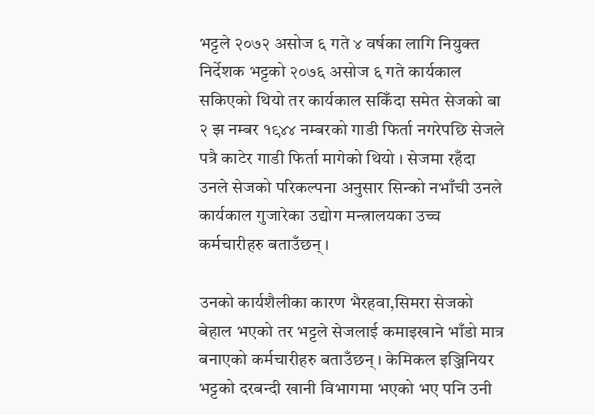भट्टले २०७२ असोज ६ गते ४ वर्षका लागि नियुक्त निर्देशक भट्टको २०७६ असोज ६ गते कार्यकाल सकिएको थियो तर कार्यकाल सकिँदा समेत सेजको बा २ झ नम्बर १९४४ नम्बरको गाडी फिर्ता नगरेपछि सेजले पत्रै काटेर गाडी फिर्ता मागेको थियो । सेजमा रहँदा उनले सेजको परिकल्पना अनुसार सिन्को नभाँची उनले कार्यकाल गुजारेका उद्योग मन्त्रालयका उच्च कर्मचारीहरु बताउँछन् ।

उनको कार्यशैलीका कारण भैरहवा,सिमरा सेजको बेहाल भएको तर भट्टले सेजलाई कमाइखाने भाँडो मात्र बनाएको कर्मचारीहरु बताउँछन् । केमिकल इञ्जिनियर भट्टको दरबन्दी खानी विभागमा भएको भए पनि उनी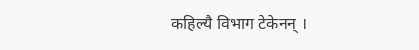कहिल्यै विभाग टेकेनन् ।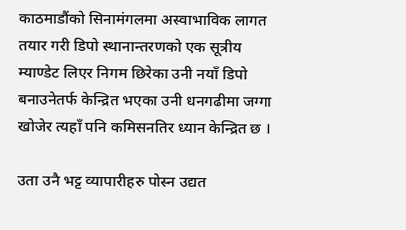काठमाडौंको सिनामंगलमा अस्वाभाविक लागत तयार गरी डिपो स्थानान्तरणको एक सूत्रीय म्याण्डेट लिएर निगम छिरेका उनी नयाँ डिपो बनाउनेतर्फ केन्द्रित भएका उनी धनगढीमा जग्गा खोजेर त्यहाँ पनि कमिसनतिर ध्यान केन्द्रित छ ।

उता उनै भट्ट व्यापारीहरु पोस्न उद्यत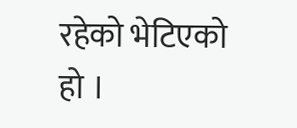रहेको भेटिएको हो ।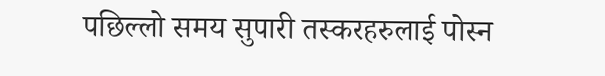पछिल्लो समय सुपारी तस्करहरुलाई पोस्न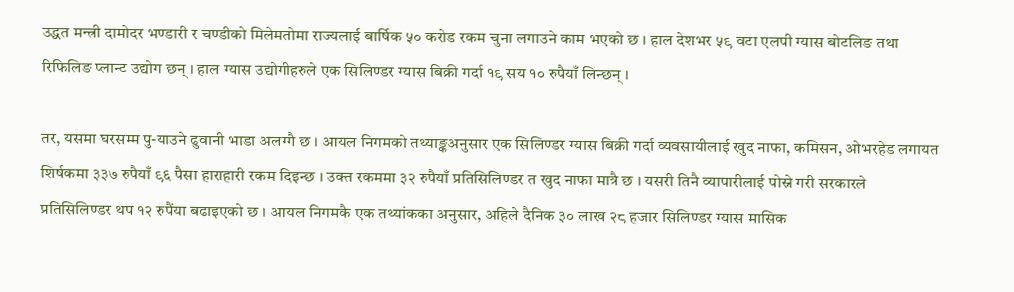उद्धत मन्त्री दामोदर भण्डारी र चण्डीको मिलेमतोमा राज्यलाई बार्षिक ५० करोड रकम चुना लगाउने काम भएको छ । हाल देशभर ५९ वटा एलपी ग्यास बोटलिङ तथा रिफिलिङ प्लान्ट उद्योग छन् । हाल ग्यास उद्योगीहरुले एक सिलिण्डर ग्यास बिक्री गर्दा १९ सय १० रुपैयाँ लिन्छन् ।

तर, यसमा घरसम्म पु-याउने ढुवानी भाडा अलग्गै छ । आयल निगमको तथ्याङ्कअनुसार एक सिलिण्डर ग्यास बिक्री गर्दा व्यवसायीलाई खुद नाफा, कमिसन, ओभरहेड लगायत शिर्षकमा ३३७ रुपैयाँ ९६ पैसा हाराहारी रकम दिइन्छ । उक्त रकममा ३२ रुपैयाँ प्रतिसिलिण्डर त खुद नाफा मात्रै छ । यसरी तिनै व्यापारीलाई पोस्ने गरी सरकारले प्रतिसिलिण्डर थप १२ रुपैंया बढाइएको छ । आयल निगमकै एक तथ्यांकका अनुसार, अहिले दैनिक ३० लाख २८ हजार सिलिण्डर ग्यास मासिक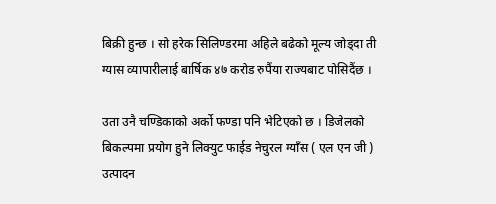बिक्री हुन्छ । सो हरेक सिलिण्डरमा अहिले बढेको मूल्य जोड्दा ती ग्यास व्यापारीलाई बार्षिक ४७ करोड रुपैंया राज्यबाट पोसिदैंछ ।

उता उनै चण्डिकाको अर्को फण्डा पनि भेटिएको छ । डिजेलको बिकल्पमा प्रयोग हुने लिक्युट फाईड नेचुरल ग्याँस ( एल एन जी ) उत्पादन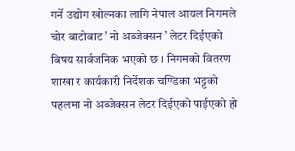गर्ने उद्योग खोल्नका लागि नेपाल आयल निगमले चोर बाटोबाट ’ नो अब्जेक्सन ’ लेटर दिईएको बिषय सार्वजनिक भएको छ । निगमको वितरण शाखा र कार्यकारी निर्देशक चण्डिका भट्टको पहलमा नो अब्जेक्सन लेटर दिईएको पाईएको हो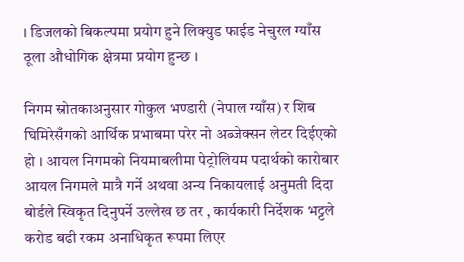। डिजलको बिकल्पमा प्रयोग हुने लिक्युड फाईड नेचुरल ग्याँस ठूला औधोगिक क्षेत्रमा प्रयोग हुन्छ ।

निगम स्रोतकाअनुसार गोकुल भण्डारी (नेपाल ग्याँस) र शिब घिमिरेसँगको आर्थिक प्रभाबमा परेर नो अब्जेक्सन लेटर दिईएको हो । आयल निगमको नियमाबलीमा पेट्रोलियम पदार्थको कारोबार आयल निगमले मात्रै गर्ने अथवा अन्य निकायलाई अनुमती दिदा बोर्डले स्विकृत दिनुपर्ने उल्लेख छ तर , कार्यकारी निर्देशक भट्टले करोड बढी रकम अनाधिकृत रूपमा लिएर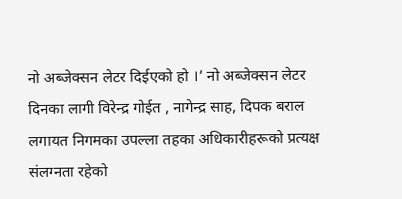नो अब्जेक्सन लेटर दिईएको हो ।’ नो अब्जेक्सन लेटर दिनका लागी विरेन्द्र गोईत , नागेन्द्र साह, दिपक बराल लगायत निगमका उपल्ला तहका अधिकारीहरूको प्रत्यक्ष संलग्नता रहेको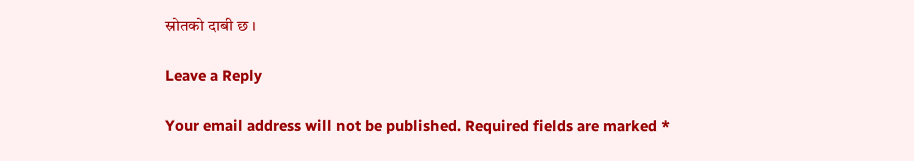स्रोतको दाबी छ ।

Leave a Reply

Your email address will not be published. Required fields are marked *